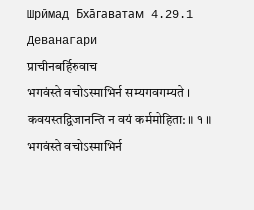Шрӣмад Бха̄гаватам 4.29.1
Деванагари
प्राचीनबर्हिरुवाच
भगवंस्ते वचोऽस्माभिर्न सम्यगवगम्यते ।
कवयस्तद्विजानन्ति न वयं कर्ममोहिता: ॥ १ ॥
भगवंस्ते वचोऽस्माभिर्न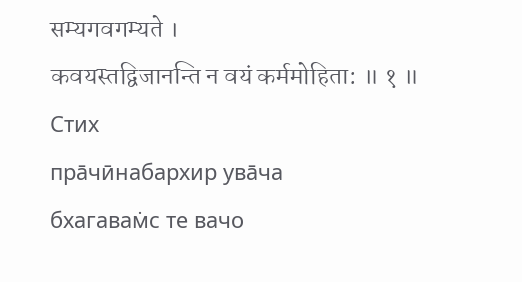सम्यगवगम्यते ।
कवयस्तद्विजानन्ति न वयं कर्ममोहिता: ॥ १ ॥
Стих
пра̄чӣнабархир ува̄ча
бхагавам̇с те вачо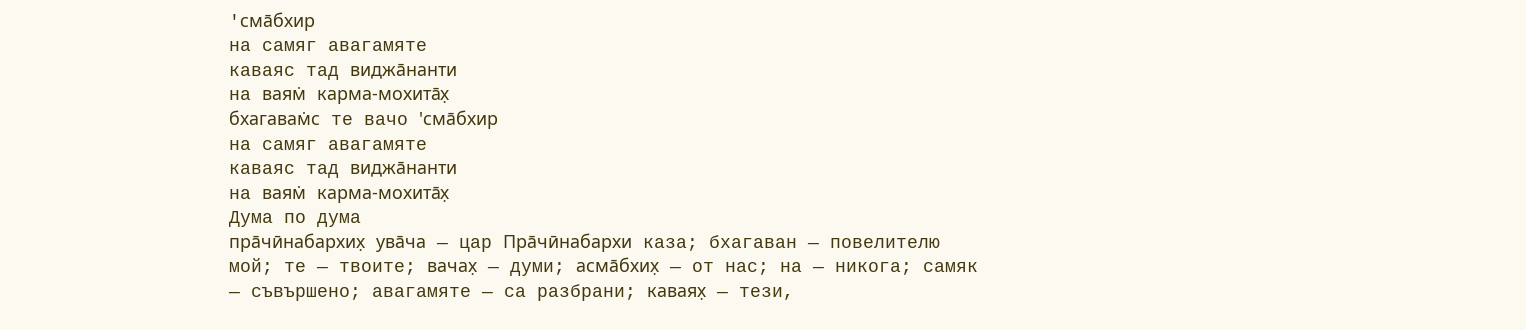'сма̄бхир
на самяг авагамяте
каваяс тад виджа̄нанти
на ваям̇ карма-мохита̄х̣
бхагавам̇с те вачо 'сма̄бхир
на самяг авагамяте
каваяс тад виджа̄нанти
на ваям̇ карма-мохита̄х̣
Дума по дума
пра̄чӣнабархих̣ ува̄ча — цар Пра̄чӣнабархи каза; бхагаван — повелителю мой; те — твоите; вачах̣ — думи; асма̄бхих̣ — от нас; на — никога; самяк — съвършено; авагамяте — са разбрани; каваях̣ — тези,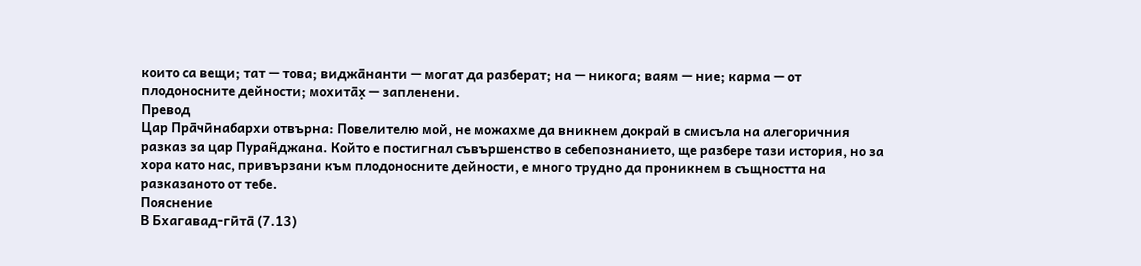които са вещи; тат — това; виджа̄нанти — могат да разберат; на — никога; ваям — ние; карма — от плодоносните дейности; мохита̄х̣ — запленени.
Превод
Цар Пра̄чӣнабархи отвърна: Повелителю мой, не можахме да вникнем докрай в смисъла на алегоричния разказ за цар Пуран̃джана. Който е постигнал съвършенство в себепознанието, ще разбере тази история, но за хора като нас, привързани към плодоносните дейности, е много трудно да проникнем в същността на разказаното от тебе.
Пояснение
В Бхагавад-гӣта̄ (7.13)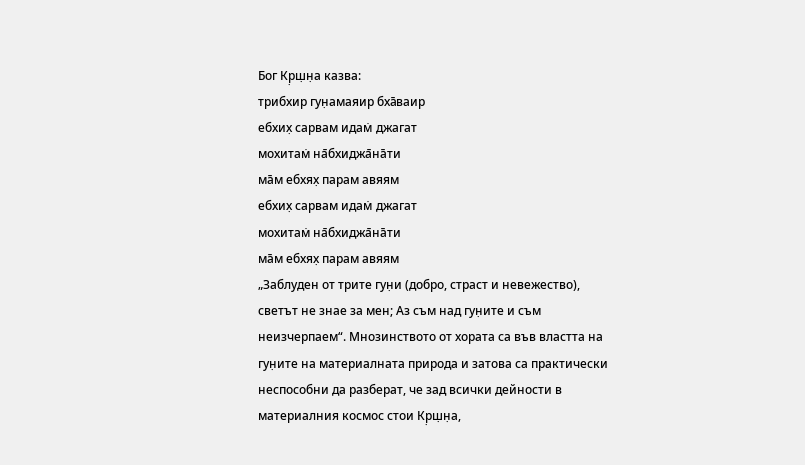Бог Кр̣ш̣н̣а казва:
трибхир гун̣амаяир бха̄ваир
ебхих̣ сарвам идам̇ джагат
мохитам̇ на̄бхиджа̄на̄ти
ма̄м ебхях̣ парам авяям
ебхих̣ сарвам идам̇ джагат
мохитам̇ на̄бхиджа̄на̄ти
ма̄м ебхях̣ парам авяям
„Заблуден от трите гун̣и (добро, страст и невежество), светът не знае за мен; Аз съм над гун̣ите и съм неизчерпаем“. Мнозинството от хората са във властта на гун̣ите на материалната природа и затова са практически неспособни да разберат, че зад всички дейности в материалния космос стои Кр̣ш̣н̣а,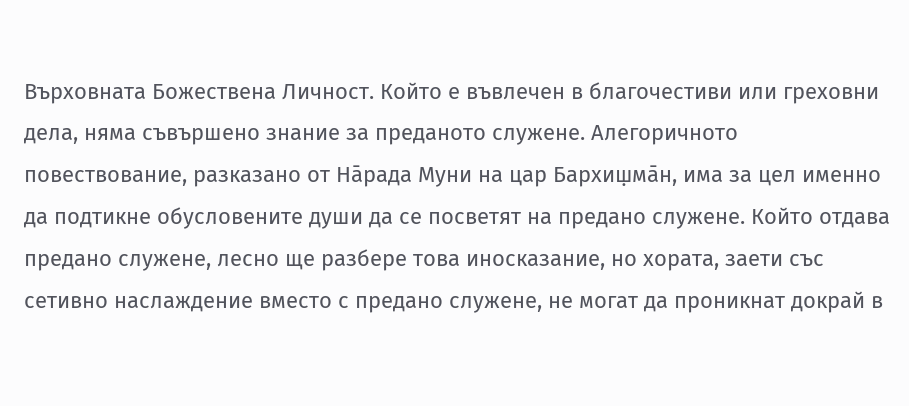Върховната Божествена Личност. Който е въвлечен в благочестиви или греховни дела, няма съвършено знание за преданото служене. Алегоричното повествование, разказано от На̄рада Муни на цар Бархиш̣ма̄н, има за цел именно да подтикне обусловените души да се посветят на предано служене. Който отдава предано служене, лесно ще разбере това иносказание, но хората, заети със сетивно наслаждение вместо с предано служене, не могат да проникнат докрай в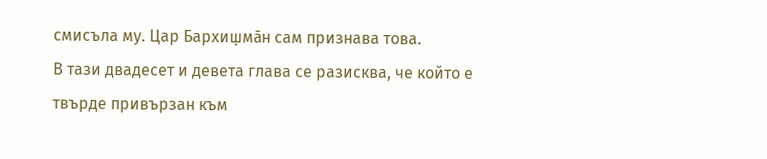смисъла му. Цар Бархиш̣ма̄н сам признава това.
В тази двадесет и девета глава се разисква, че който е твърде привързан към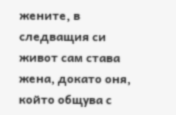жените, в следващия си живот сам става жена, докато оня, който общува с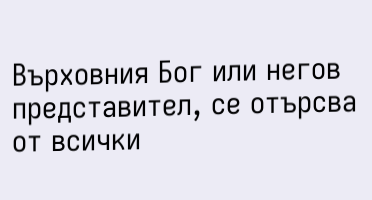Върховния Бог или негов представител, се отърсва от всички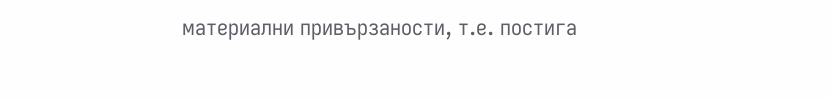материални привързаности, т.е. постига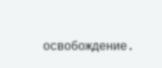освобождение.